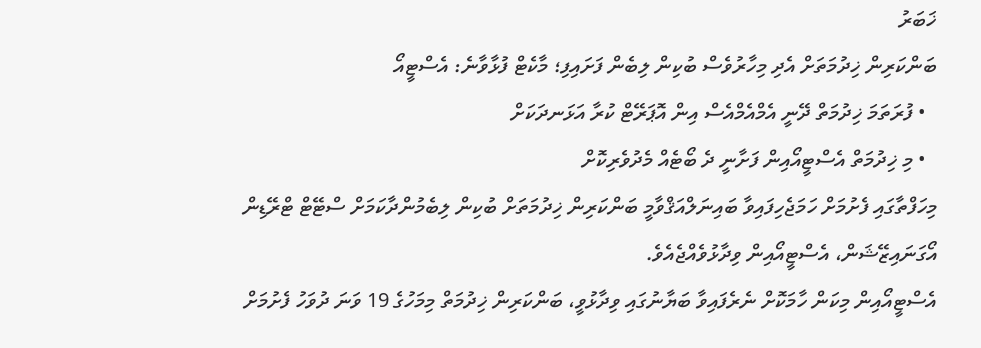ޚަބަރު
ބަންކަރިން ޚިދުމަތަށް އެދި މިހާރުވެސް ބުކިން ލިބެން ފަށައިފި؛ މާކެޓް ފުޅާވާނެ: އެސްޓީއޯ
  • ފުރަތަމަ ޚިދުމަތް ދޭނީ އެމްއެމްއެސް އިން އޮޕަރޭޓް ކުރާ އަޅަނދަކަށް
  • މި ޚިދުމަތް އެސްޓީއޯއިން ފަށާނީ ދެ ބޯޓެއް މެދުވެރިކޮށް
މިހަފްތާގައި ފެށުމަށް ހަމަޖެހިފައިވާ ބައިނަލްއަޤްވާމީ ބަންކަރިން ޚިދުމަތަށް ބުކިން ލިބެމުންދާކަމަށް ސްޓޭޓް ޓްރޭޑިން އޯގަނައިޒޭޝަން، އެސްޓީއޯއިން ވިދާޅުވެއްޖެއެވެ.
އެސްޓީއޯއިން މިކަން ހާމަކޮށް ނެރެފައިވާ ބަޔާނުގައި ވިދާޅުވީ، ބަންކަރިން ޚިދުމަތް މިމަހުގެ 19 ވަނަ ދުވަހު ފެށުމަށް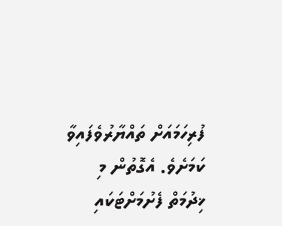ފުރިހަމައަށް ތައްޔާރުވެފައިވާ ކަމަށެވެ. އެގޮތުން މި ޚިދުމަތް ފެށުމަށްޓަކައި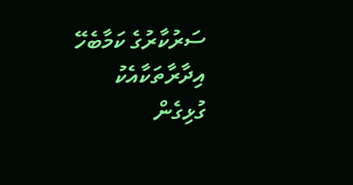ސަރުކާރުގެ ކަމާބެހޭ އިދާރާތަކާއެކު ގުޅިގެން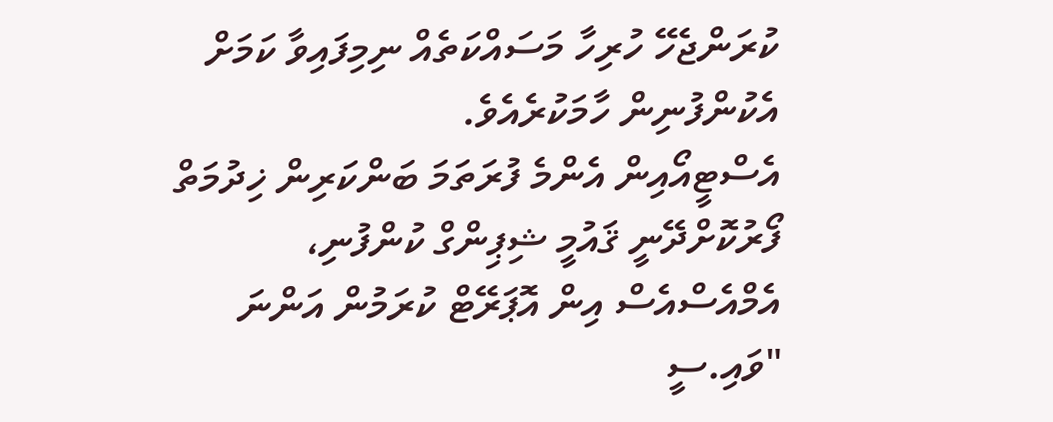ކުރަންޖެހޭ ހުރިހާ މަސައްކަތެއް ނިމިފައިވާ ކަމަށް އެކުންފުނިން ހާމަކުރެއެވެ.
އެސްޓީއޯއިން އެންމެ ފުރަތަމަ ބަންކަރިން ޚިދުމަތް ފޯރުކޮށްދޭނީ ޤައުމީ ޝިޕިންގް ކުންފުނި، އެމްއެސްއެސް އިން އޮޕަރޭޓް ކުރަމުން އަންނަ "ވައި.ސީ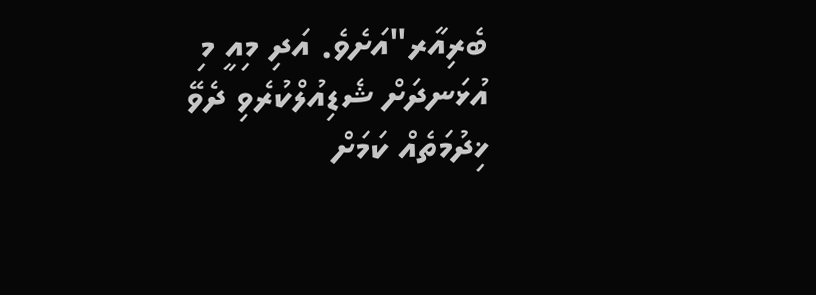ބެރިއާރ"އަށެވެ. އަދި މިއީ މި އުޅަނދަށް ޝެޑިއުލްކުރެވި ދެވޭ ޚިދުމަތެއް ކަމަށް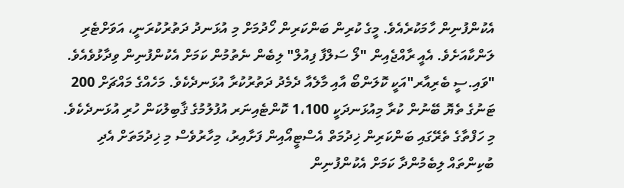އެކުންފުނިން ހާމަކުރެއެވެ. މީގެ ކުރިން ބަންކަރިން ހޯދުމަށް މި އުޅަނދު ދަތުރުކުރަނީ، އަވަށްޓެރި ލަންކާއަށެވެ. އެއީ ރާއްޖެއިން "ލޯ ސަލްފާ ފިއުލް" ލިބެން ނެތުމުން ކަމަށް އެކުންފުނިން ވިދާޅުވެއެވެ.
"ވައި.ސީ ބެރިއާރ"އަކީ ކޮލަންބޯ އާއި މާލެއާ ދެމެދު ދަތުރުކުރާ އުޅަނދެކެވެ. މަހެއްގެ މައްޗަށް 200 ޓަނުގެ ތެޔޮ ބޭނުން ކުރާ މިއުޅަނދަކީ 1،100 ކޮންޓެއިނަރ އުފުލުމުގެ ޤާބިލުކަން ހުރި އުޅަނދެކެވެ.
މި ހަފްތާގެ ތެރޭގައި ބަންކަރިން ޚިދުމަތް އެސްޓީއޯއިން ފަށާއިރު، މިހާރުވެސް މި ޚިދުމަތަށް އެދި ބުކިންތައް ލިބެމުންދާ ކަމަށް އެކުންފުނިން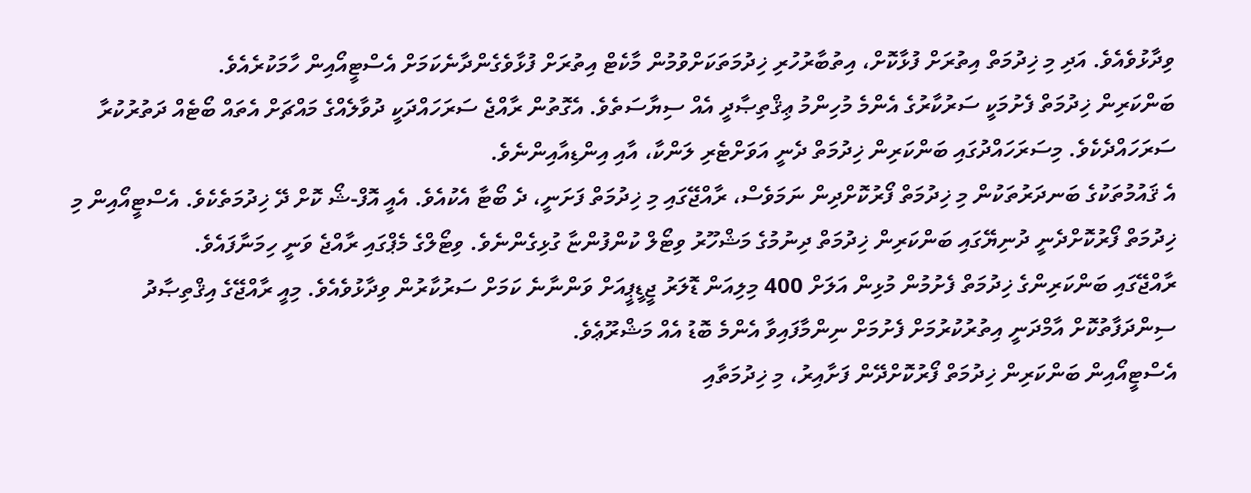ވިދާޅުވެއެވެ. އަދި މި ޚިދުމަތް އިތުރަށް ފުޅާކޮށް، އިތުބާރުހުރި ޚިދުމަތަކަށްވުމުން މާކެޓް އިތުރަށް ފުޅާވެގެންދާނެކަމަށް އެސްޓީއޯއިން ހާމަކުރެއެވެ.
ބަންކަރިން ޚިދުމަތް ފެށުމަކީ ސަރުކާރުގެ އެންމެ މުހިންމު ޢިޤްތިޞާދީ އެއް ސިޔާސަތެވެ. އެގޮތުން ރާއްޖެ ސަރަހައްދަކީ ދުވާލެއްގެ މައްޗަށް އެތައް ބޯޓެއް ދަތުރުކުރާ ސަރަހައްދެކެވެ. މިސަރަހައްދުގައި ބަންކަރިން ޚިދުމަތް ދެނީ އަވަށްޓެރި ލަންކާ، އާއި އިންޑިއާއިންނެވެ.
އެ ޤައުމުތަކުގެ ބަނދަރުތަކުން މި ޚިދުމަތް ފޯރުކޮށްދިން ނަމަވެސް، ރާއްޖޭގައި މި ޚިދުމަތް ފަށަނީ، ދެ ބޯޓާ އެކުއެވެ. އެއީ އޮފް-ޝޯ ކޮށް ދޭ ޚިދުމަތެކެވެ. އެސްޓީއޯއިން މި ޚިދުމަތް ފޯރުކޮށްދެނީ ދުނިޔޭގައި ބަންކަރިން ޚިދުމަތް ދިނުމުގެ މަޝްހޫރު ވިޓޯލް ކުންފުންޏާ ގުޅިގެންނެވެ. ވިޓޯލްގެ މެޕްގައި ރާއްޖެ ވަނީ ހިމަނާފައެވެ.
ރާއްޖޭގައި ބަންކަރިންގެ ޚިދުމަތް ފެށުމުން މުޅިން އަލަށް 400 މިލިއަން ޑޮލަރު ޖީޑީޕީއަށް ވަންނާނެ ކަމަށް ސަރުކާރުން ވިދާޅުވެއެވެ. މިއީ ރާއްޖޭގެ އިޤްތިޞާދު ސިންދަފާތުކޮށް އާމްދަނީ އިތުރުކުރުމަށް ފެށުމަށް ނިންމާފައިވާ އެންމެ ބޮޑު އެއް މަޝްރޫޢެވެ.
އެސްޓީއޯއިން ބަންކަރިން ޚިދުމަތް ފޯރުކޮށްދޭން ފަށާއިރު، މި ޚިދުމަތާއި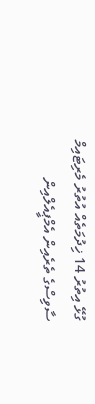ގުޅޭ އިތުރު 14 ޚިދުމަތެއް އުތުރު މެރިޓައިމް ސާވިސްގެ ތެރެއިން އެމްޕީއެލްއިން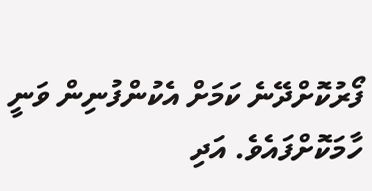ފޯރުކޮށްދޭނެ ކަމަށް އެކުންފުނިން ވަނީ ހާމަކޮށްފައެވެ. އަދި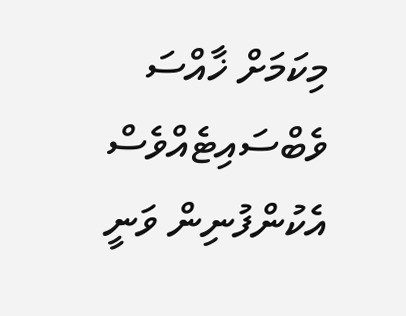މިކަމަށް ޚާއްސަ ވެބްސައިޓެއްވެސް އެކުންފުނިން ވަނީ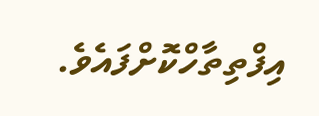އިފްތިތާހްކޮށްފައެވެ.